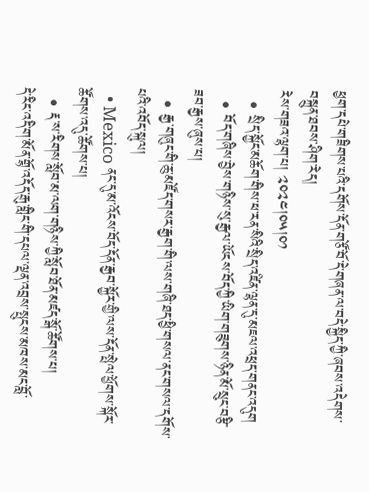ཕྱག་དཔེ་གཟིགས་པའི་དགོས་དོན་གཙོ་བོ་དེ་གཞན་ལ་བདེ་སྐྱིད་ཀྱི་ཞབས་འདེགས་བསྐྲུན་ཐབས་ཤིག་རེད།
རེས་གཟའ་ལྷག་པ། ༢༠༢༤།༠༥།༠༡
  • སྲིད་སྐྱོང་མཆོག་གིས་ཕ་རན་སིའི་སྲིད་འཛིན་ལྷན་དུ་མཇལ་འཕྲད་གནང་འདུག
  • བོད་གཞིས་བྱེས་གཉིས་སུ་རྒྱལ་ཡོངས་བོད་ཀྱི་ཡིག་གཟུགས་ཉིན་མོ་སྲུང་བརྩི་ཟབ་རྒྱས་ཞུས་པ།
  • རྒྱ་གཞུང་གི་ཆུ་མཛོད་གསར་རྒྱག་གི་ལས་གཞི་ཐད་ཕྱི་གསལ་ནང་གསལ་དགོས་པའི་འབོད་སྐུལ།
  • Mexico ནང་དུ་མ་འོངས་བོད་དོན་རྒྱབ་སྐྱོར་གྱི་ལས་དོན་སྤེལ་ཕྱོགས་སྐོར་ཚོགས་འདུ་ཚོགས་པ།
  • རྡ་ས་རིགས་སློབ་མ་ལག་གཉིས་ཀྱི་སློབ་ཐོན་མཛད་སྒོ་ཚོགས་པ།
དེ་རིང་འདི་ག་མོན་གྷོ་འདོད་རྒུ་གླིང་གི་དཔལ་ལྡན་འབྲས་སྤུངས་མཁས་མང་བློ་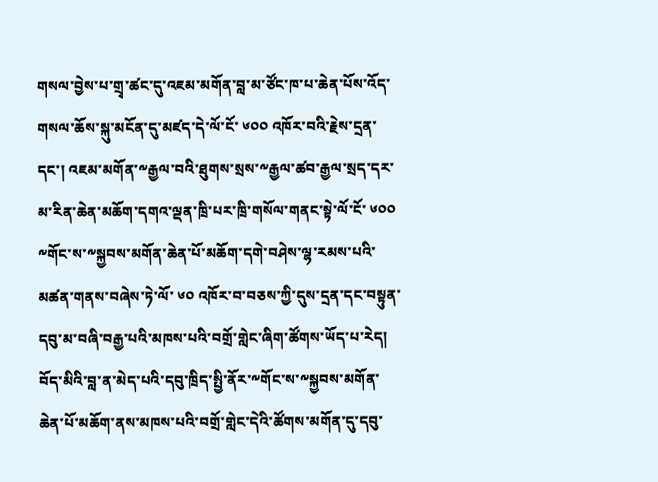གསལ་བྱེས་པ་གྲྭ་ཚང་དུ་འཇམ་མགོན་བླ་མ་ཙོང་ཁ་པ་ཆེན་པོས་འོད་གསལ་ཆོས་སྐུ་མངོན་དུ་མཛད་དེ་ལོ་ངོ་ ༦༠༠ འཁོར་བའི་རྗེས་དྲན་དང་། འཇམ་མགོན་༸རྒྱལ་བའི་ཐུགས་སྲས་༸རྒྱལ་ཚབ་རྒྱལ་སྲད་དར་མ་རིན་ཆེན་མཆོག་དགའ་ལྡན་ཁྲི་པར་ཁྲི་གསོལ་གནང་སྟེ་ལོ་ངོ་ ༦༠༠ ༸གོང་ས་༸སྐྱབས་མགོན་ཆེན་པོ་མཆོག་དགེ་བཤེས་ལྷ་རམས་པའི་མཚན་གནས་བཞེས་ཏེ་ལོ་ ༦༠ འཁོར་བ་བཅས་ཀྱི་དུས་དྲན་དང་བསྟུན་དབུ་མ་བཞི་བརྒྱ་པའི་མཁས་པའི་བགྲོ་གླེང་ཞིག་ཚོགས་ཡོད་པ་རེད།
བོད་མིའི་བླ་ན་མེད་པའི་དབུ་ཁྲིད་སྤྱི་ནོར་༸གོང་ས་༸སྐྱབས་མགོན་ཆེན་པོ་མཆོག་ནས་མཁས་པའི་བགྲོ་གླེང་དེའི་ཚོགས་མགོན་དུ་དབུ་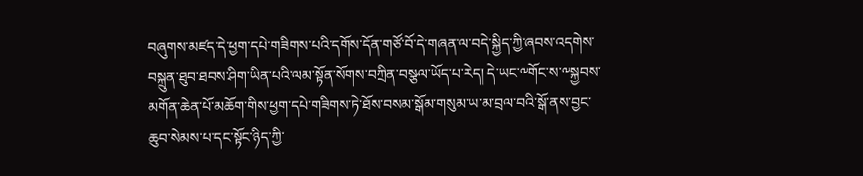བཞུགས་མཛད་དེ་ཕྱག་དཔེ་གཟིགས་པའི་དགོས་དོན་གཙོ་བོ་དེ་གཞན་ལ་བདེ་སྐྱིད་ཀྱི་ཞབས་འདགེས་བསྐྲུན་ཐུབ་ཐབས་ཤིག་ཡིན་པའི་ལམ་སྟོན་སོགས་བཀྲིན་བསྩལ་ཡོད་པ་རེད། དེ་ཡང་༸གོང་ས་༸སྐྱབས་མགོན་ཆེན་པོ་མཆོག་གིས་ཕྱག་དཔེ་གཟིགས་ཏེ་ཐོས་བསམ་སྒོམ་གསུམ་ཡ་མ་བྲལ་བའི་སྒོ་ནས་བྱང་ཆུབ་སེམས་པ་དང་སྟོང་ཉིད་ཀྱི་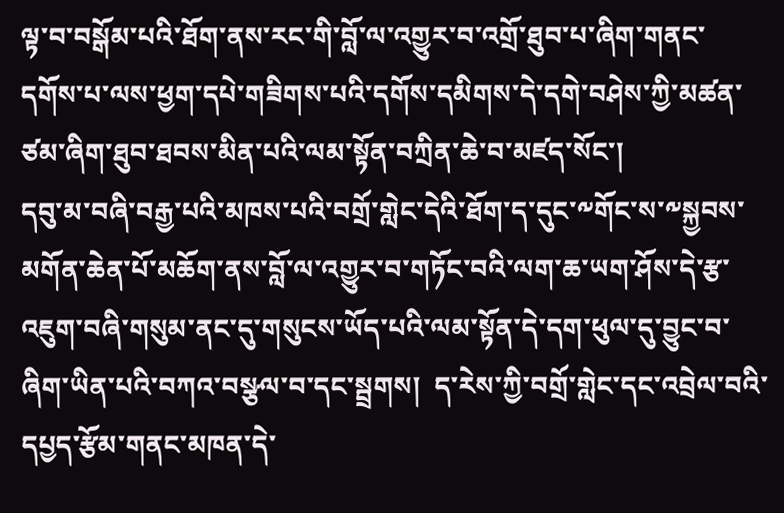ལྟ་བ་བསྒོམ་པའི་ཐོག་ནས་རང་གི་བློ་ལ་འགྱུར་བ་འགྲོ་ཐུབ་པ་ཞིག་གནང་དགོས་པ་ལས་ཕྱག་དཔེ་གཟིགས་པའི་དགོས་དམིགས་དེ་དགེ་བཤེས་ཀྱི་མཚན་ཙམ་ཞིག་ཐུབ་ཐབས་མིན་པའི་ལམ་སྟོན་བཀྲིན་ཆེ་བ་མཛད་སོང་།
དབུ་མ་བཞི་བརྒྱ་པའི་མཁས་པའི་བགྲོ་གླེང་དེའི་ཐོག་ད་དུང་༸གོང་ས་༸སྐྱབས་མགོན་ཆེན་པོ་མཆོག་ནས་བློ་ལ་འགྱུར་བ་གཏོང་བའི་ལག་ཆ་ཡག་ཤོས་དེ་རྩ་འཇུག་བཞི་གསུམ་ནང་དུ་གསུངས་ཡོད་པའི་ལམ་སྟོན་དེ་དག་ཕུལ་དུ་བྱུང་བ་ཞིག་ཡིན་པའི་བཀའ་བསྩལ་བ་དང་སྦྲགས།  ད་རེས་ཀྱི་བགྲོ་གླེང་དང་འབྲེལ་བའི་དཔྱད་རྩོམ་གནང་མཁན་དེ་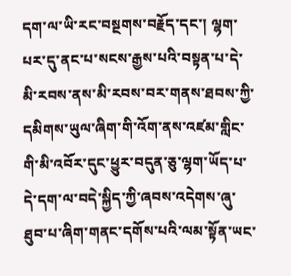དག་ལ་ཡི་རང་བསྔགས་བརྗོད་དང་། ལྷག་པར་དུ་ནང་པ་སངས་རྒྱས་པའི་བསྟན་པ་དེ་མི་རབས་ནས་མི་རབས་བར་གནས་ཐབས་ཀྱི་དམིགས་ཡུལ་ཞིག་གི་འོག་ནས་འཛམ་གླིང་གི་མི་འབོར་དུང་ཕྱུར་བདུན་ཅུ་ལྷག་ཡོད་པ་དེ་དག་ལ་བདེ་སྐྱིད་ཀྱི་ཞབས་འདེགས་ཞུ་ཐུབ་པ་ཞིག་གནང་དགོས་པའི་ལམ་སྟོན་ཡང་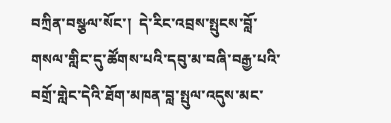བཀྲིན་བསྩལ་སོང་།  དེ་རིང་འབྲས་སྤུངས་བློ་གསལ་གླིང་དུ་ཚོགས་པའི་དབུ་མ་བཞི་བརྒྱ་པའི་བགྲོ་གླེང་དེའི་ཐོག་མཁན་བླ་སྤུལ་འདུས་མང་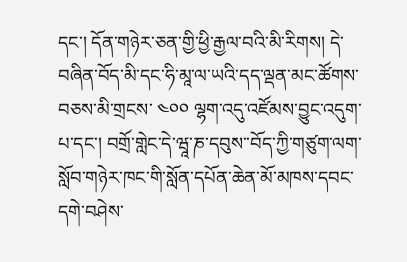དང་། དོན་གཉེར་ཅན་གྱི་ཕྱི་རྒྱལ་བའི་མི་རིགས། དེ་བཞིན་བོད་མི་དང་ཧི་མཱ་ལ་ཡའི་དད་ལྡན་མང་ཚོགས་བཅས་མི་གྲངས་ ༤༠༠ ལྷག་འདུ་འཛོམས་བྱུང་འདུག་པ་དང་། བགྲོ་གླེང་དེ་ཝཱ་ཎ་དབུས་་བོད་ཀྱི་གཙུག་ལག་སློབ་གཉེར་ཁང་གི་སློན་དཔོན་ཆེན་མོ་མཁས་དབང་དགེ་བཤེས་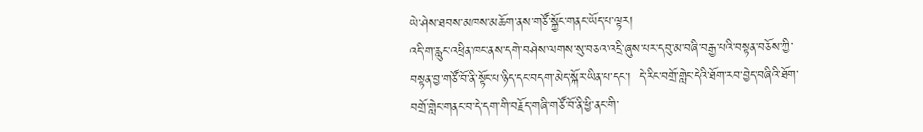ཡེ་ཤེས་ཐབས་མཁས་མཆོག་ནས་གཙོ་སྐྱོང་གནང་ཡོད་པ་ལྟར།
འདི་ག་རླུང་འཕྲིན་ཁང་ནས་དགེ་བཤེས་ལགས་སུ་བཅའ་འདྲི་ཞུས་པར་དབུ་མ་བཞི་བརྒྱ་པའི་བསྟན་བཅོས་ཀྱི་བསྟན་བྱ་གཙོ་བོ་ནི་སྟོང་པ་ཉིད་དང་བདག་མེད་སྐོར་ཡིན་པ་དང་།  དེ་རིང་བགྲོ་གླེང་དེའི་ཐོག་རབ་བྱེད་བཞིའི་ཐོག་བགྲོ་གླེང་གནང་བ་དེ་དག་གི་བརྗོད་གཞི་གཙོ་བོ་ནི་ཕྱི་ནང་གི་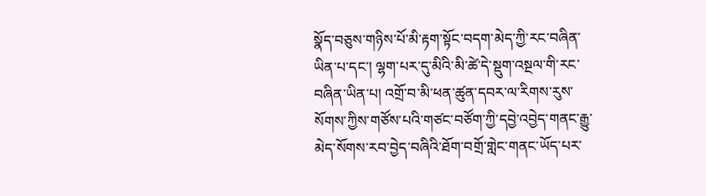སྣོད་བཅུས་གཉིས་པོ་མི་རྟག་སྟོང་བདག་མེད་ཀྱི་རང་བཞིན་ཡིན་པ་དང་། ལྷག་པར་དུ་མིའི་མི་ཚེ་དེ་སྡུག་འསྔལ་གི་རང་བཞིན་ཡིན་པ། འགྲོ་བ་མི་ཕན་ཚུན་དབར་ལ་རིགས་རུས་སོགས་ཀྱིས་གཙོས་པའི་གཙང་བཙོག་ཀྱི་དབྱེ་འབྱེད་གནང་རྒྱུ་མེད་སོགས་རབ་བྱེད་བཞིའི་ཐོག་བགྲོ་གླེང་གནང་ཡོད་པར་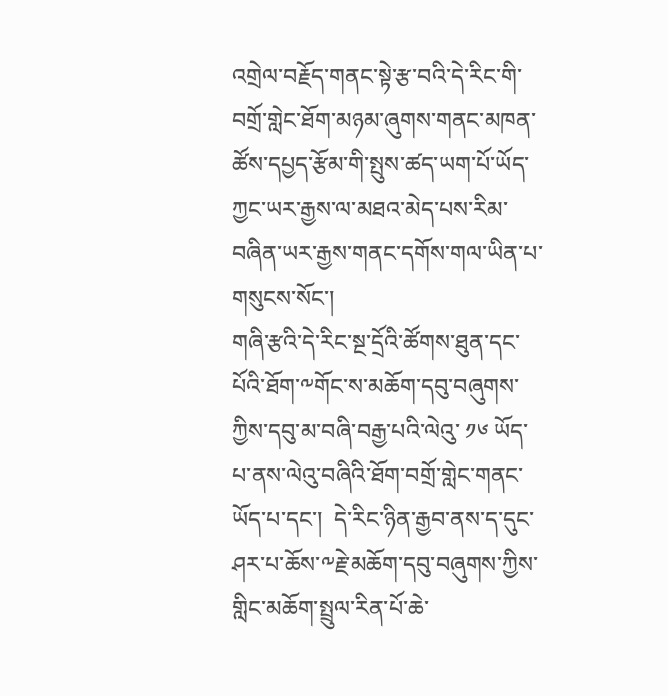འགྲེལ་བརྗོད་གནང་སྟེ་རྩ་བའི་དེ་རིང་གི་བགྲོ་གླེང་ཐོག་མཉམ་ཞུགས་གནང་མཁན་ཚོས་དཔྱད་རྩོམ་གི་སྤུས་ཚད་ཡག་པོ་ཡོད་ཀྱང་ཡར་རྒྱས་ལ་མཐའ་མེད་པས་རིམ་བཞིན་ཡར་རྒྱས་གནང་དགོས་གལ་ཡིན་པ་གསུངས་སོང་།
གཞི་རྩའི་དེ་རིང་སྔ་དྲོའི་ཚོགས་ཐུན་དང་པོའི་ཐོག་༸གོང་ས་མཆོག་དབུ་བཞུགས་ཀྱིས་དབུ་མ་བཞི་བརྒྱ་པའི་ལེའུ་ ༡༦ ཡོད་པ་ནས་ལེའུ་བཞིའི་ཐོག་བགྲོ་གླེང་གནང་ཡོད་པ་དང་།  དེ་རིང་ཉིན་རྒྱབ་ནས་ད་དུང་ཤར་པ་ཆོས་༸རྗེ་མཆོག་དབུ་བཞུགས་ཀྱིས་གླིང་མཆོག་སྤྲུལ་རིན་པོ་ཆེ་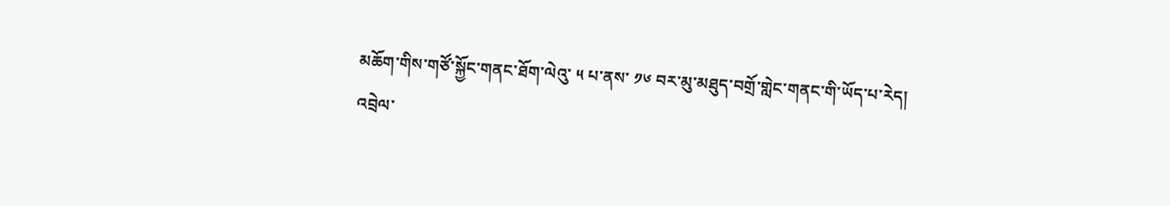མཆོག་གིས་གཙོ་སྐྱོང་གནང་ཐོག་ལེའུ་ ༥ པ་ནས་ ༡༦ བར་མུ་མཐུད་བགྲོ་གླེང་གནང་གི་ཡོད་པ་རེད།
འབྲེལ་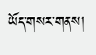ཡོད་གསར་གནས།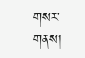གསར་གནས།